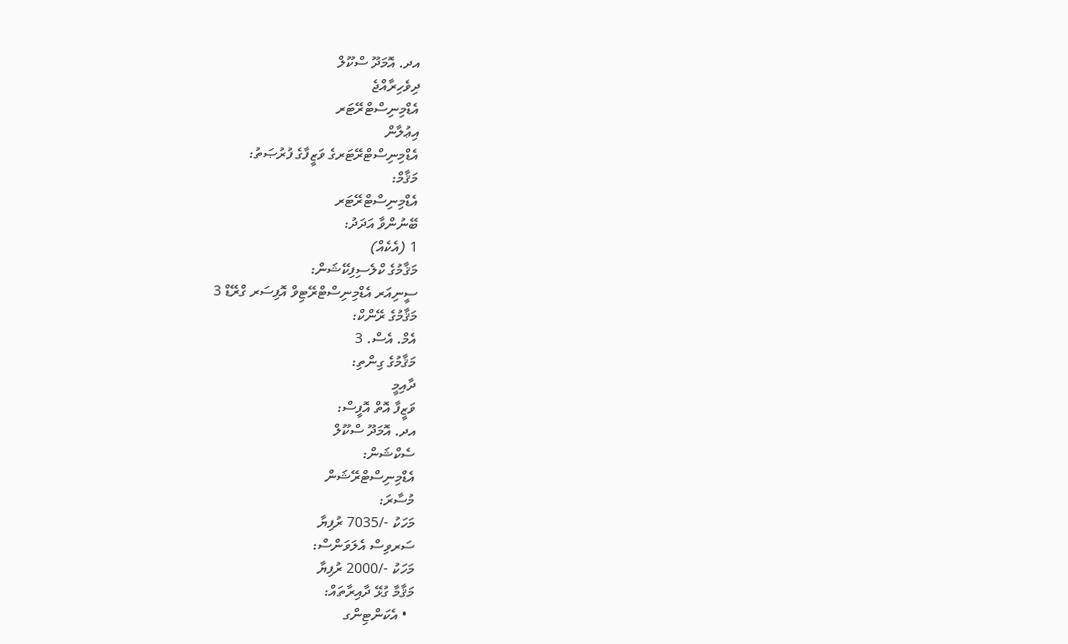އދ. އޮމަދޫ ސްކޫލް
ދިވެހިރާއްޖެ
އެޑްމިނިސްޓްރޭޓަރ
އިޢުލާން
އެޑްމިނިސްޓްރޭޓަރގެ ވަޒީފާގެ ފުރުޞަތު:
މަޤާމް:
އެޑްމިނިސްޓްރޭޓަރ
ބޭނުންވާ އަދަދު:
1 (އެކެއް)
މަޤާމުގެ ކްލެސިފިކޭޝަން:
ސީނިއަރ އެޑްމިނިސްޓްރޭޓިވް އޮފިސަރ ގްރޭޑް 3
މަޤާމުގެ ރޭންކް:
އެމް. އެސް. 3
މަޤާމުގެ ގިންތި:
ދާއިމީ
ވަޒީފާ އޮތް އޮފީސް:
އދ. އޮމަދޫ ސްކޫލް
ސެކްޝަން:
އެޑްމިނިސްޓްރޭޝަން
މުސާރަ:
މަހަކު -/7035 ރުފިޔާ
ސަރވިސް އެލަވަންސް:
މަހަކު -/2000 ރުފިޔާ
މަޤާމާ ގުޅޭ ދާއިރާތައް:
  • އެކަންޓިންގ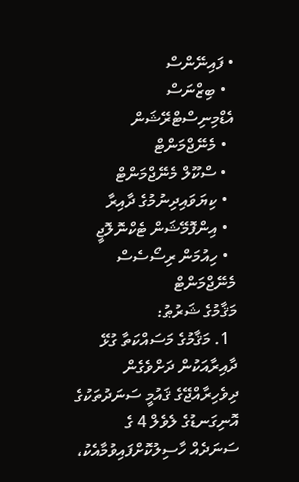• ފައިނޭންސް
  • ބިޒްނަސް އެޑްމިނިސްޓްރޭޝަން
  • މެނޭޖްމަންޓް
  • ސްކޫލް މެނޭޖްމަންޓް
  • ކިޔަވައިދިނުމުގެ ދާއިރާ
  • އިންފޮމޭޝަން ޓެކްނޮލޮޖީ
  • ހިއުމަން ރިސޯސެސް މެނޭޖްމަންޓް
މަޤާމުގެ ޝަރުޠު:
  1. މަޤާމުގެ މަސައްކަތާ ގުޅޭ ދާއިރާއަކުން ދަށްވެގެން ދިވެހިރާއްޖޭގެ ޤައުމީ ސަނަދުތަކުގެ އޮނިގަނޑުގެ ލެވެލް 4 ގެ  ސަނަދެއް ހާސިލުކޮށްފައިވުމާއެކު،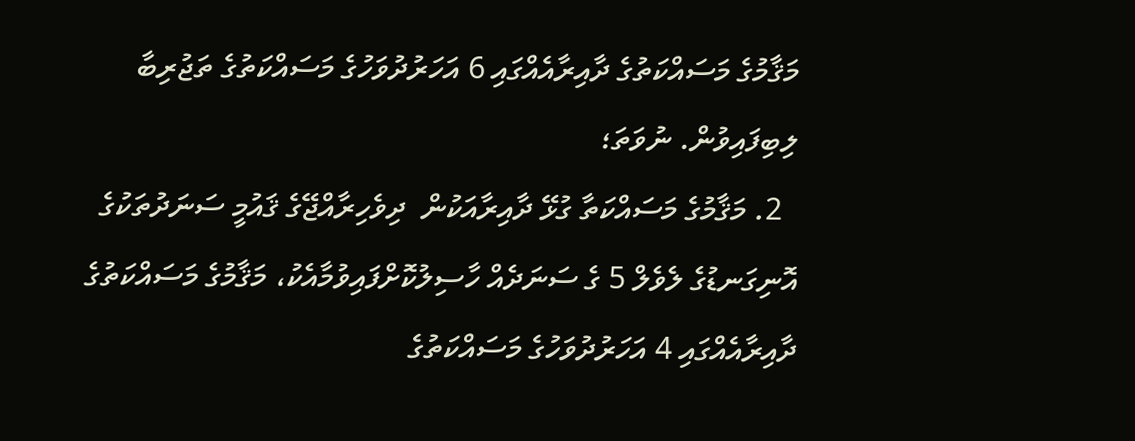މަޤާމުގެ މަސައްކަތުގެ ދާއިރާއެއްގައި 6 އަހަރުދުވަހުގެ މަސައްކަތުގެ ތަޖުރިބާ ލިބިފައިވުން. ނުވަތަ؛
  2. މަޤާމުގެ މަސައްކަތާ ގުޅޭ ދާއިރާއަކުން  ދިވެހިރާއްޖޭގެ ޤައުމީ ސަނަދުތަކުގެ އޮނިގަނޑުގެ ލެވެލް 5 ގެ ސަނަދެއް ހާސިލުކޮށްފައިވުމާއެކު، މަޤާމުގެ މަސައްކަތުގެ ދާއިރާއެއްގައި 4 އަހަރުދުވަހުގެ މަސައްކަތުގެ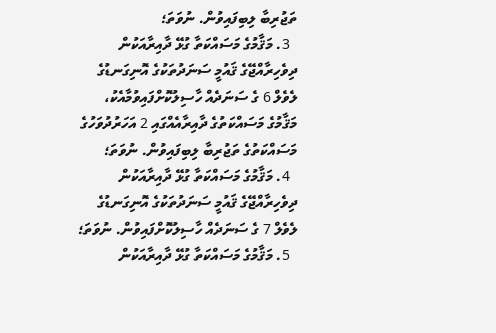ތަޖުރިބާ ލިބިފައިވުން. ނުވަތަ؛
  3. މަޤާމުގެ މަސައްކަތާ ގުޅޭ ދާއިރާއަކުން  ދިވެހިރާއްޖޭގެ ޤައުމީ ސަނަދުތަކުގެ އޮނިގަނޑުގެ ލެވެލް 6 ގެ ސަނަދެއް ހާސިލުކޮށްފައިވުމާއެކު، މަޤާމުގެ މަސައްކަތުގެ ދާއިރާއެއްގައި 2 އަހަރުދުވަހުގެ މަސައްކަތުގެ ތަޖުރިބާ ލިބިފައިވުން. ނުވަތަ؛
  4. މަޤާމުގެ މަސައްކަތާ ގުޅޭ ދާއިރާއަކުން ދިވެހިރާއްޖޭގެ ޤައުމީ ސަނަދުތަކުގެ އޮނިގަނޑުގެ ލެވެލް 7 ގެ ސަނަދެއް ހާސިލުކޮށްފައިވުން. ނުވަތަ؛
  5. މަޤާމުގެ މަސައްކަތާ ގުޅޭ ދާއިރާއަކުން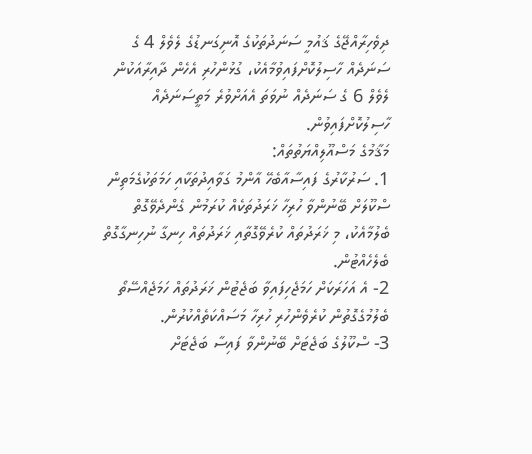ދިވެހިރާއްޖޭގެ ޤައުމީ ސަނަދުތަކުގެ އޮނިގަނޑުގެ ލެވެލް 4 ގެ ސަނަދެއް ހާސިލުކޮށްފައިވުމާއެކު، ގުޅުންހުރި އެހެން ދާއިރާއަކުން ލެވެލް 6 ގެ ސަނަދެއް ނުވަތަ އެއަށްވުރެ މަތީސަނަދެއް ހާސިލުކޮށްފައިވުން.
މަޤާމުގެ މަސްއޫލިއްޔަތުތައް:
1. ސަރުކާރުގެ ފައިސާއާބެހޭ އާންމު ގަވާއިދުތަކާއި ހަމަތަކުގެމަތިން ސްކޫލަށް ބޭނުންވާ ހުރިހާ ޚަރަދުތަކެއް ކުރަމުން ގެންދެވޭގޮތް ބެލުމާއެކު، މި ޚަރަދުތައް ކުރެވޭގޮތާއި ޚަރަދުތައް ހިނގާ ނުހިނގާގޮތް ބެލެހެއްޓުން.
2- އެ އަހަރަކަށް ހަމަޖެހިފައިވާ ބަޖެޓުން ޚަރަދުތައް ހަމަޖެއްސޭތޯ ބެލުމުގެގޮތުން ކުރެވެންހުރި ހުރިހާ މަސައްކަތެއްކުރުން.
3- ސްކޫލުގެ ބަޖެޓަށް ބޭނުންވާ ފައިސާ ބަޖެޓަށް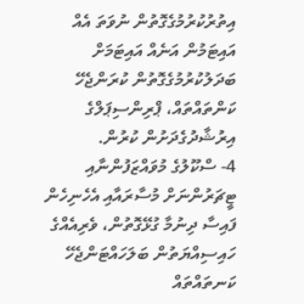އިތުރުކުރުމުގެގޮތުން ނުވަތަ އެއް އައިޓަމުން އަނެއް އައިޓަމަށް ބަދަލުކުރުމުގެގޮތުން ކުރަންޖެހޭ ކަންތައްތައް، ޕްރިންސިޕަލްގެ އިރުޝާދުގެދަށުން ކުރުން.
4- ސްކޫލުގެ މުވައްޒަފުންނާއި ޓީޗަރުންނަށް މުސާރައާއި އެހެނިހެން ފައިސާ ދިނުމާ ގުޅޭގޮތުން، ވެރިއެއްގެ ހައިސިއްޔަތުން ބަލަހައްޓަންޖެހޭ ކަނތައްތައް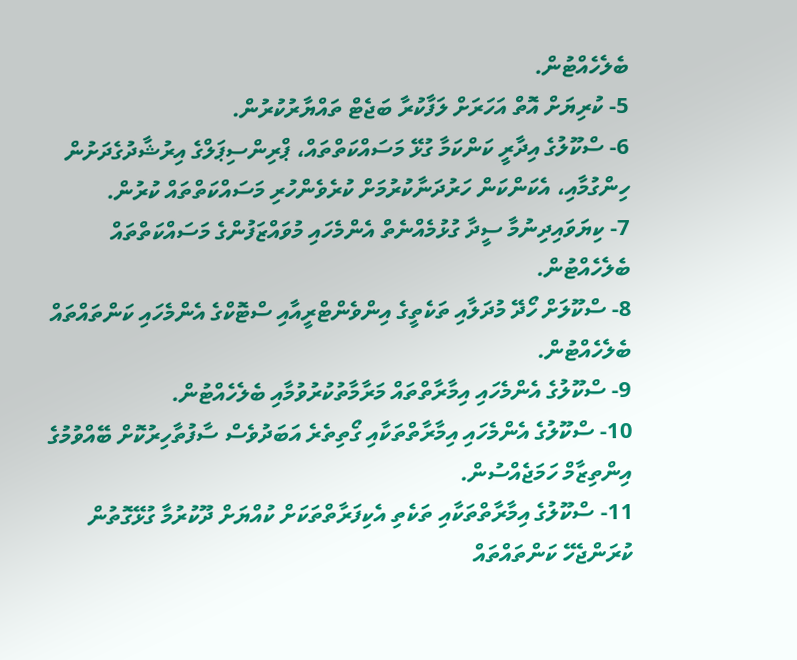ބެލެހެއްޓުން.
5- ކުރިޔަށް އޮތް އަހަރަށް ލަފާކުރާ ބަޖެޓް ތައްޔާރުކުރުން.
6- ސްކޫލުގެ އިދާރީ ކަންކަމާ ގުޅޭ މަސައްކަތްތައް، ޕްރިންސިޕަލްގެ އިރުޝާދުގެދަށުން ހިންގުމާއި، އެކަންކަން ހަރުދަނާކުރުމަށް ކުރެވެންހުރި މަސައްކަތްތައް ކުރުން.
7- ކިޔަވައިދިނުމާ ސީދާ ގުޅުމެއްނެތް އެންމެހައި މުވައްޒަފުންގެ މަސައްކަތްތައް ބެލެހެއްޓުން.
8- ސްކޫލަށް ހޯދޭ މުދަލާއި ތަކެތީގެ އިންވެންޓްރީއާއި ސްޓޮކްގެ އެންމެހައި ކަންތައްތައް ބެލެހެއްޓުން.
9- ސްކޫލުގެ އެންމެހައި އިމާރާތްތައް މަރާމާތުކުރުވުމާއި ބެލެހެއްޓުން.
10- ސްކޫލުގެ އެންމެހައި އިމާރާތްތަކާއި ގޯތިތެރެ އަބަދުވެސް ސާފުތާހިރުކޮށް ބޭއްވުމުގެ އިންތިޒާމް ހަމަޖެއްސުން.
11- ސްކޫލުގެ އިމާރާތްތަކާއި ތަކެތި އެކިފަރާތްތަކަށް ކުއްޔަށް ދޫކުރުމާ ގުޅޭގޮތުން ކުރަންޖެހޭ ކަންތައްތައް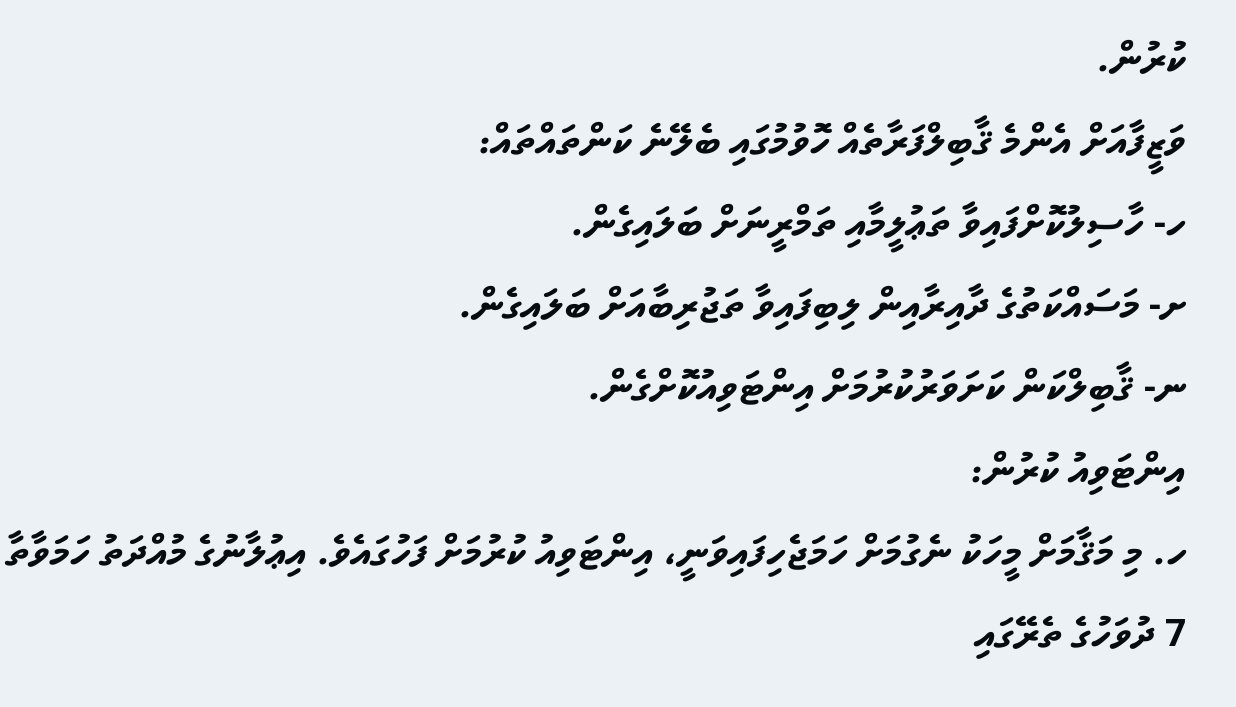ކުރުން.
ވަޒީފާއަށް އެންމެ ޤާބިލްފަރާތެއް ހޮވުމުގައި ބެލޭނެ ކަންތައްތައް:
ހ- ހާސިލުކޮށްފައިވާ ތަޢުލީމާއި ތަމްރީނަށް ބަލައިގެން.
ށ- މަސައްކަތުގެ ދާއިރާއިން ލިބިފައިވާ ތަޖުރިބާއަށް ބަލައިގެން.
ނ- ޤާބިލްކަން ކަށަވަރުކުރުމަށް އިންޓަވިއުކޮށްގެން.
އިންޓަވިއު ކުރުން:
ހ. މި މަޤާމަށް މީހަކު ނެގުމަށް ހަމަޖެހިފައިވަނީ، އިންޓަވިއު ކުރުމަށް ފަހުގައެވެ. އިޢުލާނުގެ މުއްދަތު ހަމަވާތާ 7 ދުވަހުގެ ތެރޭގައި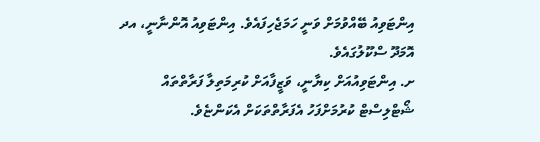އިންޓަވިއު ބޭއްވުމަށް ވަނީ ހަމަޖެހިފައެވެ. އިންޓަވިއު އޮންނާނީ، އދ އޮމަދޫ ސްކޫލުގައެވެ.
ށ. އިންޓަވިއުއަށް ކިޔާނީ، ވަޒީފާއަށް ކުރިމަތިލާ ފަރާތްތައް ޝޯޓްލިސްޓް ކުރުމަށްފަހު އެފަރާތްތަކަށް އެކަންޏެވެ.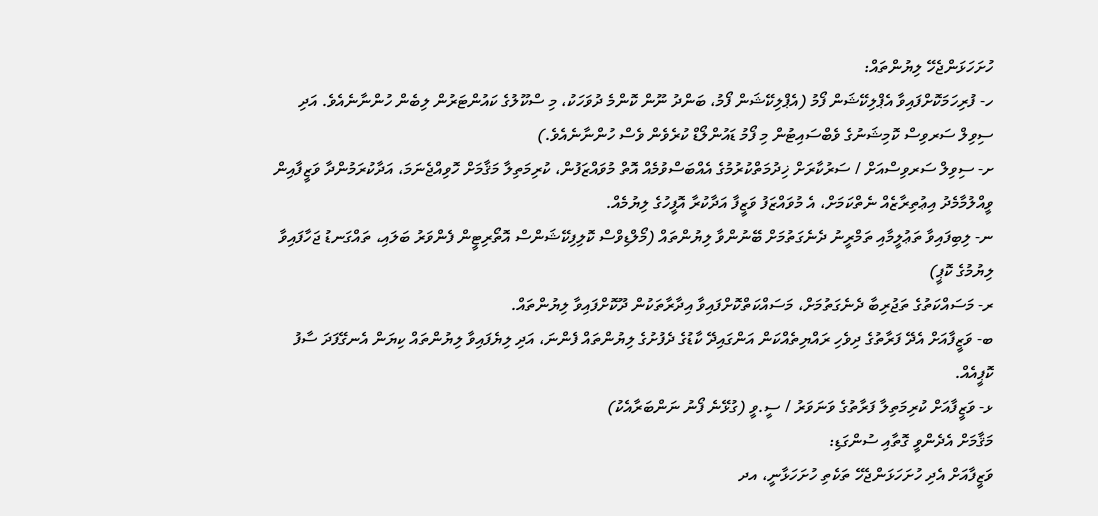ހުށަހަޅަންޖެހޭ ލިޔުންތައް:
ހ- ފުރިހަމަކޮށްފައިވާ އެޕްލިކޭޝަން ފޯމު (އެޕްލިކޭޝަން ފޯމު، ބަންދު ނޫން ކޮންމެ ދުވަހަކު، މި ސްކޫލުގެ ކައުންޓަރުން ލިބެން ހުންނާނެއެވެ. އަދި ސިވިލް ސަރވިސް ކޮމިޝަނުގެ ވެބްސައިޓުން މި ފޯމު ޑައުންލޯޑް ކުރެވެން ވެސް ހުންނާނެއެވެ.)
ށ- ސިވިލް ސަރވިސްއަށް / ސަރުކާރަށް ޚިދުމަތްކުރުމުގެ އެއްބަސްވުމެއް އޮތް މުވައްޒަފުން، ކުރިމަތިލާ މަޤާމަށް ހޮވިއްޖެނަމަ، އަދާކުރަމުންދާ ވަޒީފާއިން ވީއްލުމާމެދު އިޢުތިރާޒެއް ނެތްކަމަށް، އެ މުވައްޒަފު ވަޒީފާ އަދާކުރާ އޮފީހުގެ ލިޔުމެއް.
ނ- ލިބިފައިވާ ތަޢުލީމާއި ތަމްރީނު ދެނެގަތުމަށް ބޭނުންވާ ލިޔުންތައް (މޯލްޑިވްސް ކޮލިފިކޭޝަންސް އޮތޯރިޓީން ފެންވަރު ބަލައި، ތައްގަނޑު ޖަހާފައިވާ ލިޔުމުގެ ކޮޕީ)
ރ- މަސައްކަތުގެ ތަޖުރިބާ ދެނެގަތުމަށް، މަސައްކަތްކޮށްފައިވާ އިދާރާތަކުން ދޫކޮށްފައިވާ ލިޔުންތައް.
ބ- ވަޒީފާއަށް އެދޭ ފަރާތުގެ ދިވެހި ރައްޔިތެއްކަން އަންގައިދޭ ކާޑުގެ ދެފުށުގެ ލިޔުންތައް ފެންނަ، އަދި ލިޔެފައިވާ ލިޔުންތައް ކިޔަން އެނގޭފަދަ ސާފު ކޮޕީއެއް.
ޅ- ވަޒީފާއަށް ކުރިމަތިލާ ފަރާތުގެ ވަނަވަރު / ސީ.ވީ (ގުޅޭނެ ފޯނު ނަންބަރާއެކު)
މަޤާމަށް އެދެންވީ ގޮތާއި ސުންގަޑި:
ވަޒީފާއަށް އެދި ހުށަހަޅަންޖެހޭ ތަކެތި ހުށަހަޅާނީ، އދ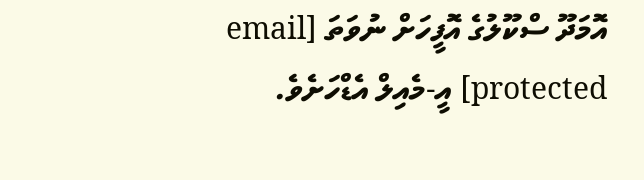އޮމަދޫ ސްކޫލުގެ އޮފީހަށް ނުވަތަ [email protected] އީ-މެއިލް އެޑްހަށެވެ.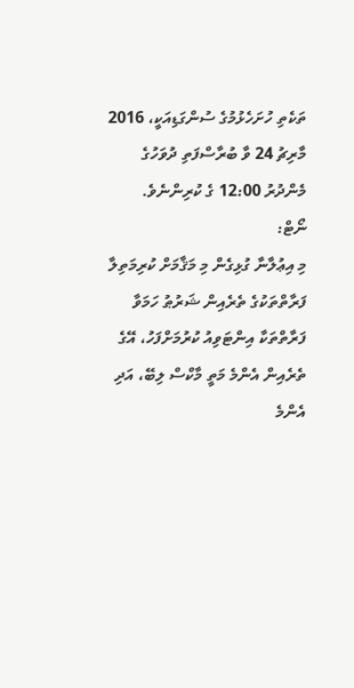ތަކެތި ހުށަހެޅުމުގެ ސުންގަޑިއަކީ، 2016 މާރިޗު 24 ވާ ބުރާސްފަތި ދުވަހުގެ މެންދުރު 12:00 ގެ ކުރިންނެވެ.
ނޯޓް:
މި އިޢުލާނާ ގުޅިގެން މި މަޤާމަށް ކުރިމަތިލާ ފަރާތްތަކުގެ ތެރެއިން ޝަރުޠު ހަމަވާ ފަރާތްތަކާ އިންޓަވިއު ކުރުމަށްފަހު، އޭގެ ތެރެއިން އެންމެ މަތީ މާކްސް ލިބޭ، އަދި އެންމެ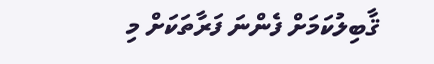ޤާބިލުކަމަށް ފެންނަ ފަރާތަކަށް މި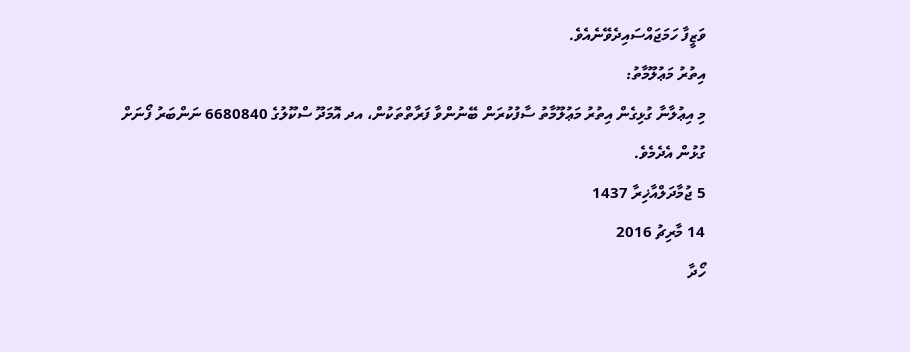ވަޒީފާ ހަމަޖައްސައިދެވޭނެއެވެ.
އިތުރު މަޢުލޫމާތު:
މި އިޢުލާނާ ގުޅިގެން އިތުރު މަޢުލޫމާތު ސާފުކުރަން ބޭނުންވާ ފަރާތްތަކުން، އދ އޮމަދޫ ސްކޫލުގެ 6680840 ނަންބަރު ފޯނަށް ގުޅުން އެދެމެވެ.
5 ޖުމާދަލްއާޚިރާ 1437
14 މާރިޗު 2016
ހޯދާ